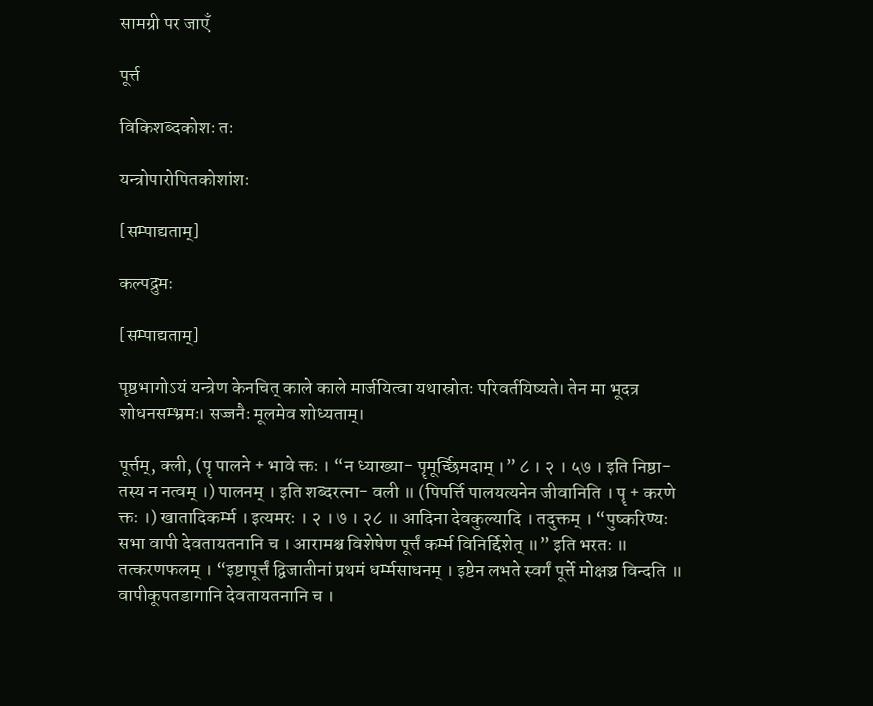सामग्री पर जाएँ

पूर्त्त

विकिशब्दकोशः तः

यन्त्रोपारोपितकोशांशः

[सम्पाद्यताम्]

कल्पद्रुमः

[सम्पाद्यताम्]

पृष्ठभागोऽयं यन्त्रेण केनचित् काले काले मार्जयित्वा यथास्रोतः परिवर्तयिष्यते। तेन मा भूदत्र शोधनसम्भ्रमः। सज्जनैः मूलमेव शोध्यताम्।

पूर्त्तम्, क्ली, (पॄ पालने + भावे क्तः । “न ध्याख्या- पॄमूर्च्छिमदाम् ।” ८ । २ । ५७ । इति निष्ठा- तस्य न नत्वम् ।) पालनम् । इति शब्दरत्ना- वली ॥ (पिपर्त्ति पालयत्यनेन जीवानिति । पॄ + करणे क्तः ।) खातादिकर्म्म । इत्यमरः । २ । ७ । २८ ॥ आदिना देवकुल्यादि । तदुक्तम् । “पुष्करिण्यः सभा वापी देवतायतनानि च । आरामश्च विशेषेण पूर्त्तं कर्म्म विनिर्द्दिशेत् ॥” इति भरतः ॥ तत्करणफलम् । “इष्टापूर्त्तं द्विजातीनां प्रथमं धर्म्मसाधनम् । इष्टेन लभते स्वर्गं पूर्त्ते मोक्षञ्च विन्दति ॥ वापीकूपतडागानि देवतायतनानि च ।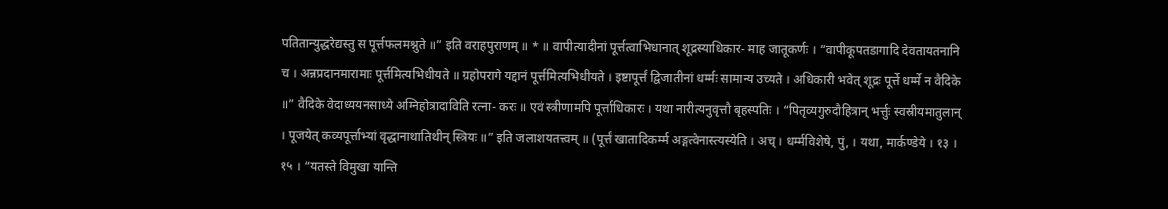पतितान्युद्धरेद्यस्तु स पूर्त्तफलमश्नुते ॥” इति वराहपुराणम् ॥ * ॥ वापीत्यादीनां पूर्त्तत्वाभिधानात् शूद्रस्याधिकार- माह जातूकर्णः । “वापीकूपतडागादि देवतायतनानि च । अन्नप्रदानमारामाः पूर्त्तमित्यभिधीयते ॥ ग्रहोपरागे यद्दानं पूर्त्तमित्यभिधीयते । इष्टापूर्त्तं द्विजातीनां धर्म्मः सामान्य उच्यते । अधिकारी भवेत् शूद्रः पूर्त्ते धर्म्मे न वैदिके ॥” वैदिके वेदाध्ययनसाध्ये अग्निहोत्रादाविति रत्ना- करः ॥ एवं स्त्रीणामपि पूर्त्ताधिकारः । यथा नारीत्यनुवृत्तौ बृहस्पतिः । “पितृव्यगुरुदौहित्रान् भर्त्तुः स्वस्रीयमातुलान् । पूजयेत् कव्यपूर्त्ताभ्यां वृद्धानाथातिथीन् स्त्रियः ॥” इति जलाशयतत्त्वम् ॥ (पूर्त्तं खातादिकर्म्म अङ्गत्वेनास्त्यस्येति । अच् । धर्म्मविशेषे, पुं, । यथा, मार्कण्डेये । १३ । १५ । “यतस्ते विमुखा यान्ति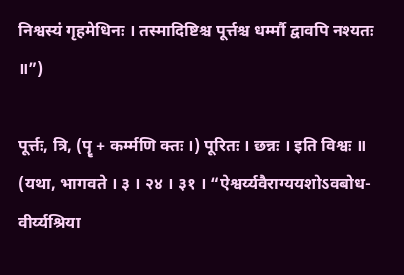निश्वस्यं गृहमेधिनः । तस्मादिष्टिश्च पूर्त्तश्च धर्म्मौ द्वावपि नश्यतः ॥”)

पूर्त्तः, त्रि, (पॄ + कर्म्मणि क्तः ।) पूरितः । छन्नः । इति विश्वः ॥ (यथा, भागवते । ३ । २४ । ३१ । “ऐश्वर्य्यवैराग्ययशोऽवबोध- वीर्य्यश्रिया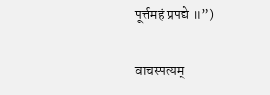पूर्त्तमहं प्रपद्ये ॥”)

वाचस्पत्यम्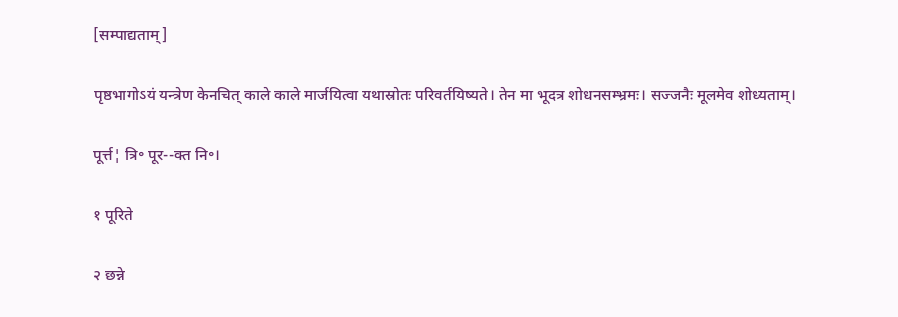[सम्पाद्यताम्]

पृष्ठभागोऽयं यन्त्रेण केनचित् काले काले मार्जयित्वा यथास्रोतः परिवर्तयिष्यते। तेन मा भूदत्र शोधनसम्भ्रमः। सज्जनैः मूलमेव शोध्यताम्।

पूर्त्त¦ त्रि॰ पूर--क्त नि॰।

१ पूरिते

२ छन्ने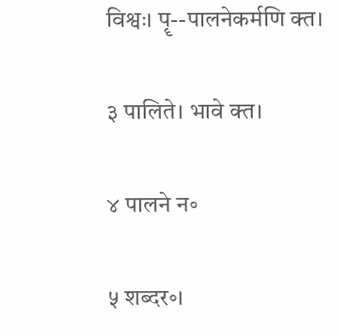विश्वः। पॄ--पालनेकर्मणि क्त।

३ पालिते। भावे क्त।

४ पालने न॰

५ शब्दर॰।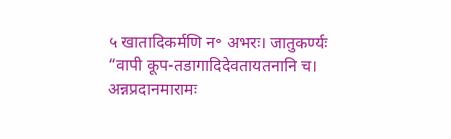५ खातादिकर्मणि न॰ अभरः। जातुकर्ण्यः
“वापी कूप-तडागादिदेवतायतनानि च। अन्नप्रदानमारामः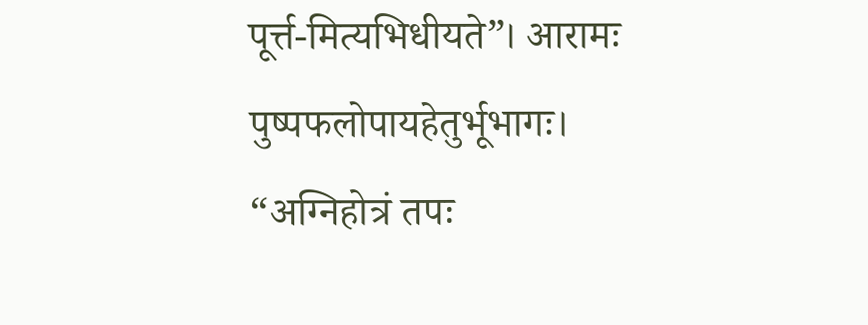पूर्त्त-मित्यभिधीयते”। आरामः पुष्पफलोपायहेतुर्भूभागः।
“अग्निहोत्रं तपः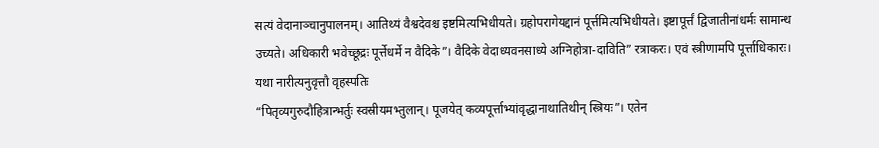सत्यं वेदानाञ्चानुपालनम्। आतिथ्यं वैश्वदेवश्च इष्टमित्यभिधीयते। ग्रहोपरागेयद्दानं पूर्त्तमित्यभिधीयते। इष्टापूर्त्तं द्विजातीनांधर्मः सामान्थ उच्यते। अधिकारी भवेच्छूद्रः पूर्त्तेधर्मे न वैदिके”। वैदिके वेदाध्यवनसाध्ये अग्निहोत्रा-दाविति” रत्राकरः। एवं स्त्रीणामपि पूर्त्ताधिकारः। यथा नारीत्यनुवृत्तौ वृहस्पतिः
“पितृव्यगुरुदौहित्रान्भर्तुः स्वस्रीयमभ्तुलान्। पूजयेत् कव्यपूर्त्ताभ्यांवृद्धानाथातिथीन् स्त्रियः”। एतेन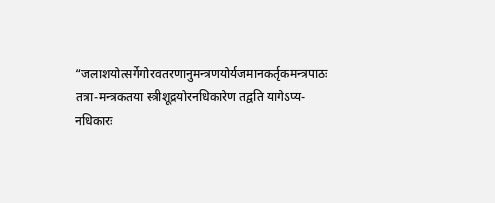“जलाशयोत्सर्गेगोरवतरणानुमन्त्रणयोर्यजमानकर्तृकमन्त्रपाठः तत्रा-मन्त्रकतया स्त्रीशूद्रयोरनधिकारेण तद्वति यागेऽप्य-नधिकारः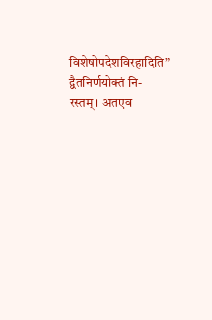विशेषोपदेशविरहादिति” द्वैतनिर्णयोक्तं नि-रस्तम्। अतएव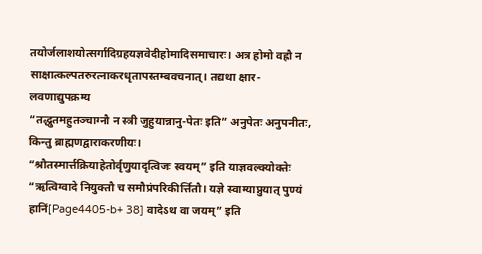तयोर्जलाशयोत्सर्गादिग्रहयज्ञवेदीहोमादिसमाचारः। अत्र होमो वह्रौ न साक्षात्कल्पतरुरत्नाकरधृतापस्तम्बवचनात्। तद्यथा क्षार-लवणाद्युपक्रम्य
“तद्धुतमहुतञ्चाग्नौ न स्त्री जुहुयान्नानु-पेतः इति” अनुपेतः अनुपनीतः, किन्तु ब्राह्मणद्वाराकरणीयः।
“श्रौतस्मार्त्तक्रियाहेतोर्वृणुयादृत्विजः स्वयम्” इति याज्ञवल्क्योक्तेः
“ऋत्विग्वादे नियुक्तौ च समौप्रंपरिकीर्त्तितौ। यज्ञे स्वाम्याप्नुयात् पुण्यं हानिं[Page4405-b+ 38] वादेऽथ वा जयम्” इति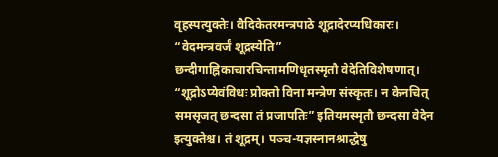वृहस्पत्युक्तेः। वैदिकेतरमन्त्रपाठे शूद्रादेरप्यधिकारः।
“वेदमन्त्रवर्जं शूद्रस्येति” छन्दीगाह्निकाचारचिन्तामणिधृतस्मृतौ वेदेतिविशेषणात्।
“शूद्रोऽप्येवंविधः प्रोक्तो विना मन्त्रेण संस्कृतः। न केनचित् समसृजत् छन्दसा तं प्रजापतिः” इतियमस्मृतौ छन्दसा वेदेन इत्युक्तेश्च। तं शूद्रम्। पञ्च-यज्ञस्नानश्राद्धेषु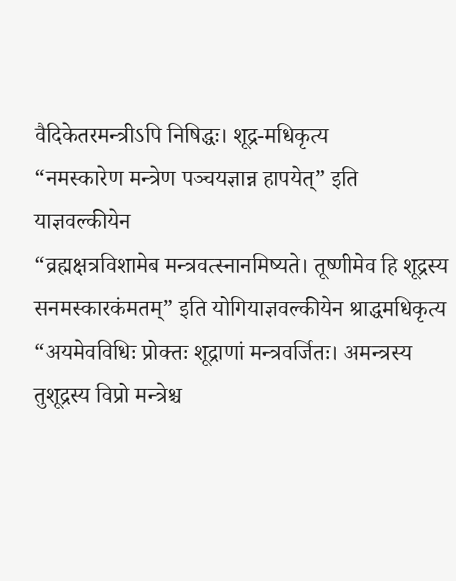वैदिकेतरमन्त्रीऽपि निषिद्धः। शूद्र-मधिकृत्य
“नमस्कारेण मन्त्रेण पञ्चयज्ञान्न हापयेत्” इति याज्ञवल्कीयेन
“व्रह्मक्षत्रविशामेब मन्त्रवत्स्नानमिष्यते। तूष्णीमेव हि शूद्रस्य सनमस्कारकंमतम्” इति योगियाज्ञवल्कीयेन श्राद्धमधिकृत्य
“अयमेवविधिः प्रोक्तः शूद्राणां मन्त्रवर्जितः। अमन्त्रस्य तुशूद्रस्य विप्रो मन्त्रेश्च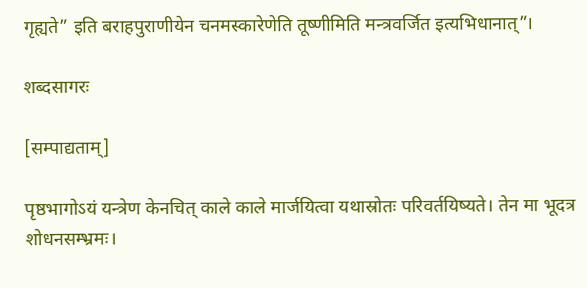गृह्यते” इति बराहपुराणीयेन चनमस्कारेणेति तूष्णीमिति मन्त्रवर्जित इत्यभिधानात्”।

शब्दसागरः

[सम्पाद्यताम्]

पृष्ठभागोऽयं यन्त्रेण केनचित् काले काले मार्जयित्वा यथास्रोतः परिवर्तयिष्यते। तेन मा भूदत्र शोधनसम्भ्रमः।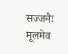सज्जनैः मूलमेव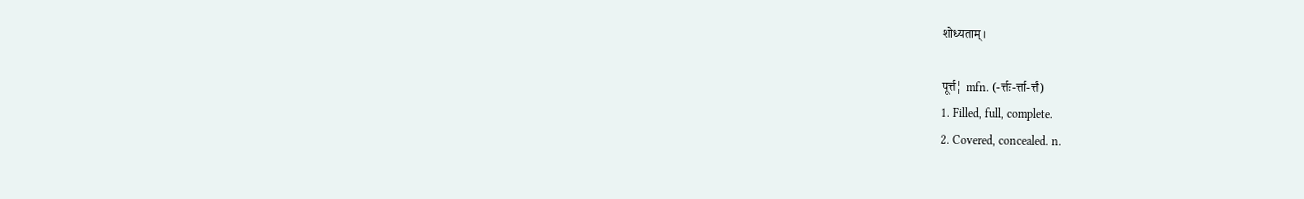शोध्यताम्।

पूर्त्त¦ mfn. (-र्त्तः-र्त्ता-र्त्तं)
1. Filled, full, complete.
2. Covered, concealed. n.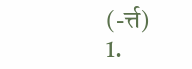(-र्त्त)
1.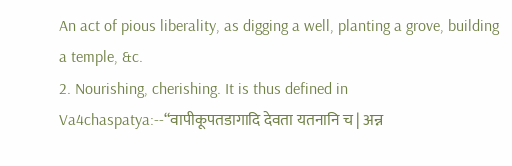An act of pious liberality, as digging a well, planting a grove, building a temple, &c.
2. Nourishing, cherishing. It is thus defined in Va4chaspatya:--“वापीकूपतडागादि देवता यतनानि च | अन्न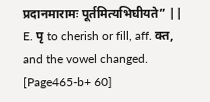प्रदानमारामः पूर्तमित्यभिघीयते” || E. पृ to cherish or fill, aff. क्त, and the vowel changed. [Page465-b+ 60]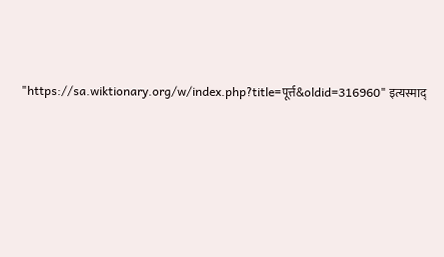"https://sa.wiktionary.org/w/index.php?title=पूर्त्त&oldid=316960" इत्यस्माद्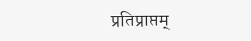प्रतिप्राप्तम्